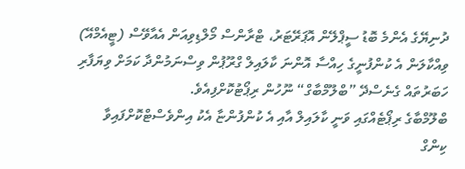ދުނިޔޭގެ އެންމެ ބޮޑު ސީޕްލޭން އޮޕަރޭޓަރު، ޓްރާންސް މޯލްޑިވިއަން އެއާވޭސް (ޓީއެމްއޭ) ވިއްކާލަން އެ ކުންފުނީގެ ހިއްސާ އޮންނަ ކާލައިލް ގްރޫޕުން ވިސްނަމުންދާ ކަމަށް ވިޔަފާރި ހަބަރުތައް ގެނެސްދޭ ”ބްލޫމްބާގް“ ނޫހުން ރިޕޯޓުކޮށްފިއެވެ.
ބްލޫމްބާގެ ރިޕޯޓެއްގައި ވަނީ ކާލައިލް އާއި އެ ކުންފުންޏާ އެކު އިންވެސްޓްކޮށްފައިވާ ކިންގް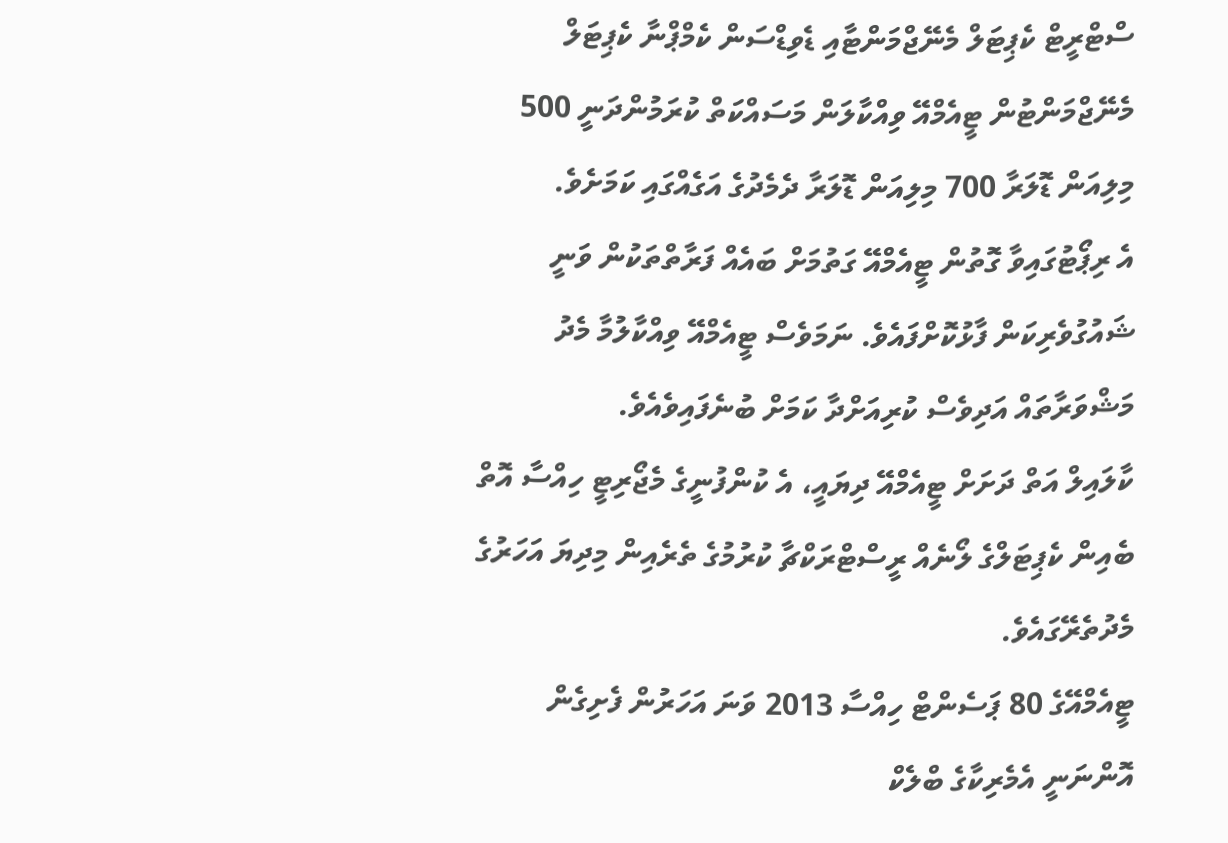ސްޓްރީޓް ކެޕިޓަލް މެނޭޖްމަންޓާއި ޑެވިޑްސަން ކެމްޕްނާ ކެޕިޓަލް މެނޭޖްމަންޓުން ޓީއެމްއޭ ވިއްކާލަން މަސައްކަތް ކުރަމުންދަނީ 500 މިލިއަން ޑޮލަރާ 700 މިލިއަން ޑޮލަރާ ދެމެދުގެ އަގެއްގައި ކަމަށެވެ.
އެ ރިޕޯޓުގައިވާ ގޮތުން ޓީއެމްއޭ ގަތުމަށް ބައެއް ފަރާތްތަކުން ވަނީ ޝައުގުވެރިކަން ފާޅުކޮށްފައެވެ. ނަމަވެސް ޓީއެމްއޭ ވިއްކާލުމާ މެދު މަޝްވަރާތައް އަދިވެސް ކުރިއަށްދާ ކަމަށް ބުނެފައިވެއެވެ.
ކާލައިލް އަތް ދަށަށް ޓީއެމްއޭ ދިޔައީ، އެ ކުންފުނީގެ މެޖޯރިޓީ ހިއްސާ އޮތް ބެއިން ކެޕިޓަލްގެ ލޯނެއް ރީސްޓްރަކްޗާ ކުރުމުގެ ތެރެއިން މިދިޔަ އަހަރުގެ މެދުތެރޭގައެވެ.
ޓީއެމްއޭގެ 80 ޕަސެންޓް ހިއްސާ 2013 ވަނަ އަހަރުން ފެށިގެން އޮންނަނީ އެމެރިކާގެ ބްލެކް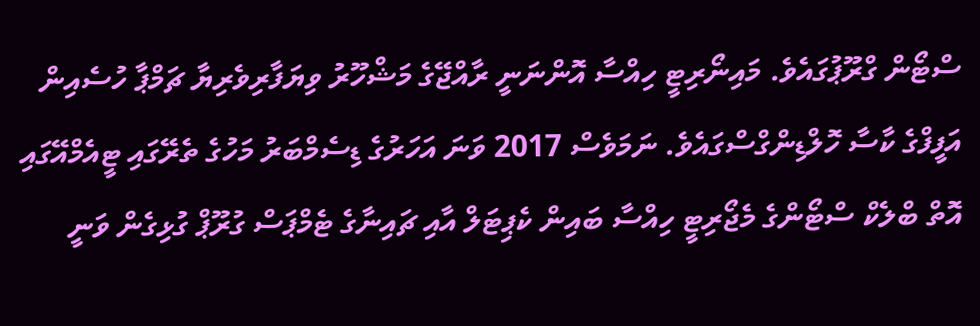ސްޓޯން ގްރޫޕުގައެވެ. މައިނޯރިޓީ ހިއްސާ އޮންނަނީ ރާއްޖޭގެ މަޝްހޫރު ވިޔަފާރިވެރިޔާ ޗަމްޕާ ހުސެއިން އަފީފްގެ ކާސާ ހޮލްޑިންގްސްގައެވެ. ނަމަވެސް 2017 ވަނަ އަހަރުގެ ޑިސެމްބަރު މަހުގެ ތެރޭގައި ޓީއެމްއޭގައި އޮތް ބްލެކް ސްޓޯންގެ މެޖޯރިޓީ ހިއްސާ ބައިން ކެޕިޓަލް އާއި ޗައިނާގެ ޓެމްޕަސް ގުރޫޕް ގުޅިގެން ވަނީ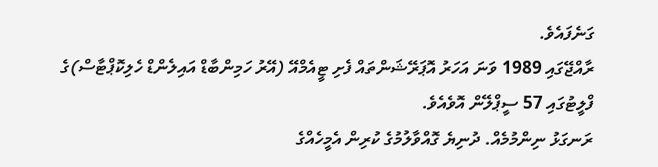ގަނެފައެވެ.
ރާއްޖޭގައި 1989 ވަނަ އަހަރު އޮޕަރޭޝަންތައް ފެށި ޓީއެމްއޭ (އޭރު ހަމިންބާޑް އައިލެންޑް ހެލިކޮޕްޓާސް)ގެ ފްލީޓުގައި 57 ސީޕްލޭން އޮވެއެވެ.
ރަނގަޅު ނިންމުމެއް. ދުނިޔެ ގޮއްވާލުމުގެ ކުރިން އެމީހެއްގެ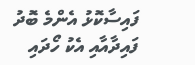ފައިސާކޮޅު އެންމެ ބޮދު ފައިދާއާއި އެކު ހޯދައި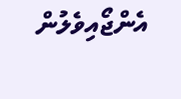އެންޖޯއިވެލުން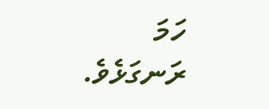ހަމަ ރަނގަޅެވެ.